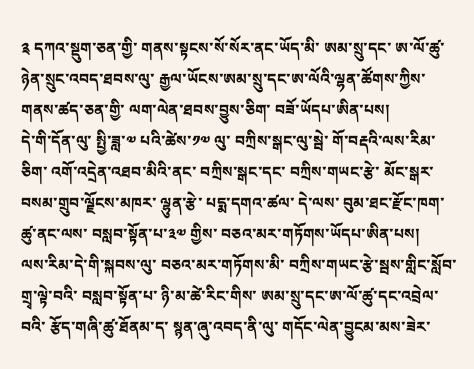༉ དཀའ་སྡུག་ཅན་གྱི་ གནས་སྟངས་སོ་སོར་ནང་ཡོད་མི་ ཨམ་སྲུ་དང་ ཨ་ལོ་ཚུ་ ཉེན་སྲུང་འབད་ཐབས་ལུ་ རྒྱལ་ཡོངས་ཨམ་སྲུ་དང་ཨ་ལོའི་ལྷན་ཚོགས་ཀྱིས་ གནས་ཚད་ཅན་གྱི་ ལག་ལེན་ཐབས་བྱུས་ཅིག་ བཟོ་ཡོདཔ་ཨིན་པས།
དེ་གི་དོན་ལུ་ སྤྱི་ཟླ་༧ པའི་ཚེས་༡༧ ལུ་ བཀྲིས་སྒང་ལུ་སྦེ་ གོ་བརྡའི་ལས་རིམ་ཅིག་ འགོ་འདྲེན་འཐབ་མིའི་ནང་ བཀྲིས་སྒང་དང་ བཀྲིས་གཡང་རྩེ་ མོང་སྒར་ བསམ་གྲུབ་ལྗོངས་མཁར་ ལྷུན་རྩེ་ པདྨ་དགའ་ཚལ་ དེ་ལས་ བུམ་ཐང་རྫོང་ཁག་ཚུ་ནང་ལས་ བསླབ་སྟོན་པ་༣༧ གྱིས་ བཅའ་མར་གཏོགས་ཡོདཔ་ཨིན་པས།
ལས་རིམ་དེ་གི་སྐབས་ལུ་ བཅའ་མར་གཏོགས་མི་ བཀྲིས་གཡང་རྩེ་སྦས་གླིང་སློབ་གྲྭ་ལྟེ་བའི་ བསླབ་སྟོན་པ་ ཉི་མ་ཚེ་རིང་གིས་ ཨམ་སྲུ་དང་ཨ་ལོ་ཚུ་དང་འབྲེལ་བའི་ རྩོད་གཞི་ཚུ་ཐོནམ་ད་ སྙན་ཞུ་འབད་ནི་ལུ་ གདོང་ལེན་བྱུངམ་མས་ཟེར་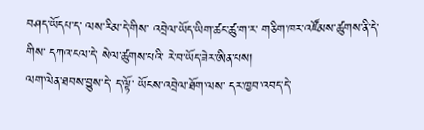བཤད་ཡོདཔ་ད་ ལས་རིམ་དེ་གིས་ འབྲེལ་ཡོད་ཡིག་ཚང་ཚུ་ག་ར་ གཅིག་ཁར་འཛོམས་ཚུགས་ནི་དེ་གིས་ དཀའ་ངལ་དེ་ སེལ་ཚུགས་པའི་ རེ་བ་ཡོད་ཟེར་ཨིན་པས།
ལག་ལེན་ཐབས་བྱུས་དེ་ ད་ལྟོ་ ཡོངས་འབྲེལ་ཐོག་ལས་ དར་ཁྱབ་འབད་དེ་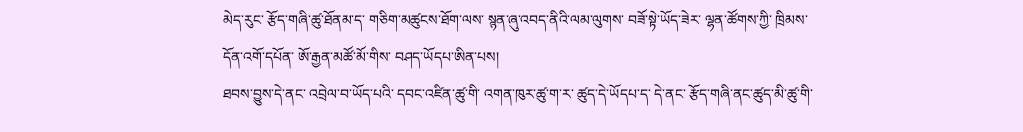མེད་རུང་ རྩོད་གཞི་ཚུ་ཐོནམ་ད་ གཅིག་མཚུངས་ཐོག་ལས་ སྙན་ཞུ་འབད་ནིའི་ལམ་ལུགས་ བཟོ་སྟེ་ཡོད་ཟེར་ ལྷན་ཚོགས་ཀྱི་ ཁྲིམས་དོན་འགོ་དཔོན་ ཨོ་རྒྱན་མཚོ་མོ་གིས་ བཤད་ཡོདཔ་ཨིན་པས།
ཐབས་བྱུས་དེ་ནང་ འབྲེལ་བ་ཡོད་པའི་ དབང་འཛིན་ཚུ་གི་ འགན་ཁུར་ཚུ་ག་ར་ ཚུད་དེ་ཡོདཔ་ད་ དེ་ནང་ རྩོད་གཞི་ནང་ཚུད་མི་ཚུ་གི་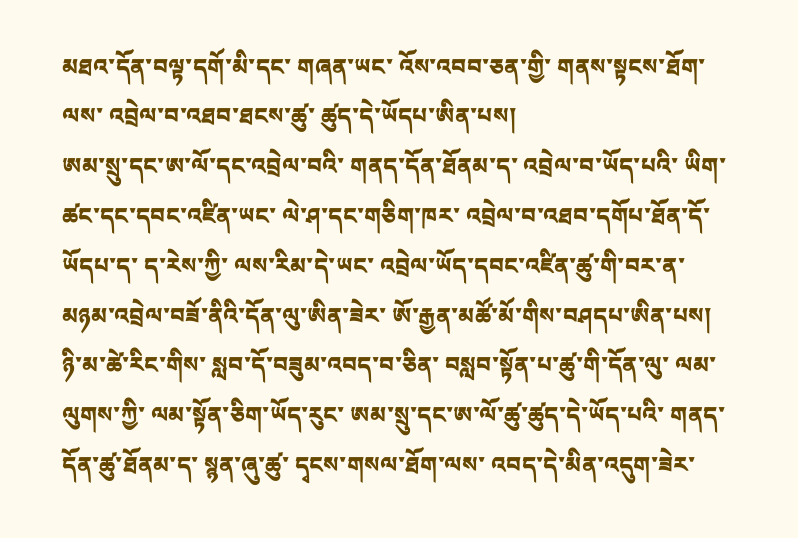མཐའ་དོན་བལྟ་དགོ་མི་དང་ གཞན་ཡང་ འོས་འབབ་ཅན་གྱི་ གནས་སྟངས་ཐོག་ལས་ འབྲེལ་བ་འཐབ་ཐངས་ཚུ་ ཚུད་དེ་ཡོདཔ་ཨིན་པས།
ཨམ་སྲུ་དང་ཨ་ལོ་དང་འབྲེལ་བའི་ གནད་དོན་ཐོནམ་ད་ འབྲེལ་བ་ཡོད་པའི་ ཡིག་ཚང་དང་དབང་འཛིན་ཡང་ ལེ་ཤ་དང་གཅིག་ཁར་ འབྲེལ་བ་འཐབ་དགོཔ་ཐོན་དོ་ཡོདཔ་ད་ ད་རེས་ཀྱི་ ལས་རིམ་དེ་ཡང་ འབྲེལ་ཡོད་དབང་འཛིན་ཚུ་གི་བར་ན་ མཉམ་འབྲེལ་བཟོ་ནིའི་དོན་ལུ་ཨིན་ཟེར་ ཨོ་རྒྱན་མཚོ་མོ་གིས་བཤདཔ་ཨིན་པས།
ཉི་མ་ཚེ་རིང་གིས་ སླབ་དོ་བཟུམ་འབད་བ་ཅིན་ བསླབ་སྟོན་པ་ཚུ་གི་དོན་ལུ་ ལམ་ལུགས་ཀྱི་ ལམ་སྟོན་ཅིག་ཡོད་རུང་ ཨམ་སྲུ་དང་ཨ་ལོ་ཚུ་ཚུད་དེ་ཡོད་པའི་ གནད་དོན་ཚུ་ཐོནམ་ད་ སྙན་ཞུ་ཚུ་ དྭངས་གསལ་ཐོག་ལས་ འབད་དེ་མིན་འདུག་ཟེར་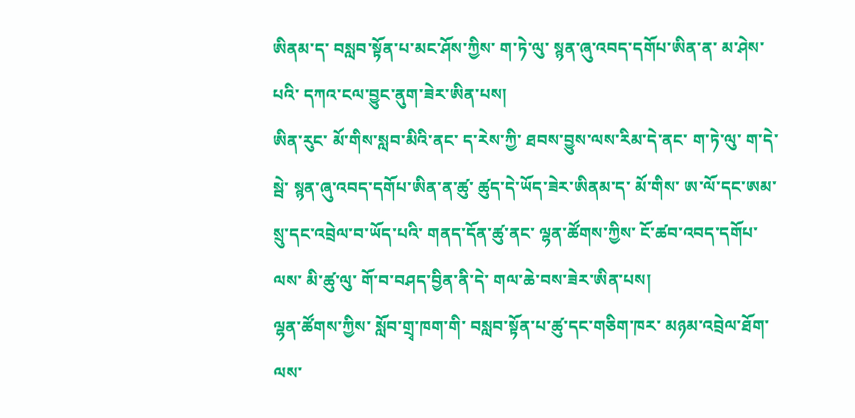ཨིནམ་ད་ བསླབ་སྟོན་པ་མང་ཤོས་ཀྱིས་ ག་ཏེ་ལུ་ སྙན་ཞུ་འབད་དགོཔ་ཨིན་ན་ མ་ཤེས་པའི་ དཀའ་ངལ་བྱུང་ནུག་ཟེར་ཨིན་པས།
ཨིན་རུང་ མོ་གིས་སླབ་མིའི་ནང་ ད་རེས་ཀྱི་ ཐབས་བྱུས་ལས་རིམ་དེ་ནང་ ག་ཏེ་ལུ་ ག་དེ་སྦེ་ སྙན་ཞུ་འབད་དགོཔ་ཨིན་ན་ཚུ་ ཚུད་དེ་ཡོད་ཟེར་ཨིནམ་ད་ མོ་གིས་ ཨ་ལོ་དང་ཨམ་སྲུ་དང་འབྲེལ་བ་ཡོད་པའི་ གནད་དོན་ཚུ་ནང་ ལྷན་ཚོགས་ཀྱིས་ ངོ་ཚབ་འབད་དགོཔ་ལས་ མི་ཚུ་ལུ་ གོ་བ་བཤད་བྱིན་ནི་དེ་ གལ་ཆེ་བས་ཟེར་ཨིན་པས།
ལྷན་ཚོགས་ཀྱིས་ སློབ་གྲྭ་ཁག་གི་ བསླབ་སྟོན་པ་ཚུ་དང་གཅིག་ཁར་ མཉམ་འབྲེལ་ཐོག་ལས་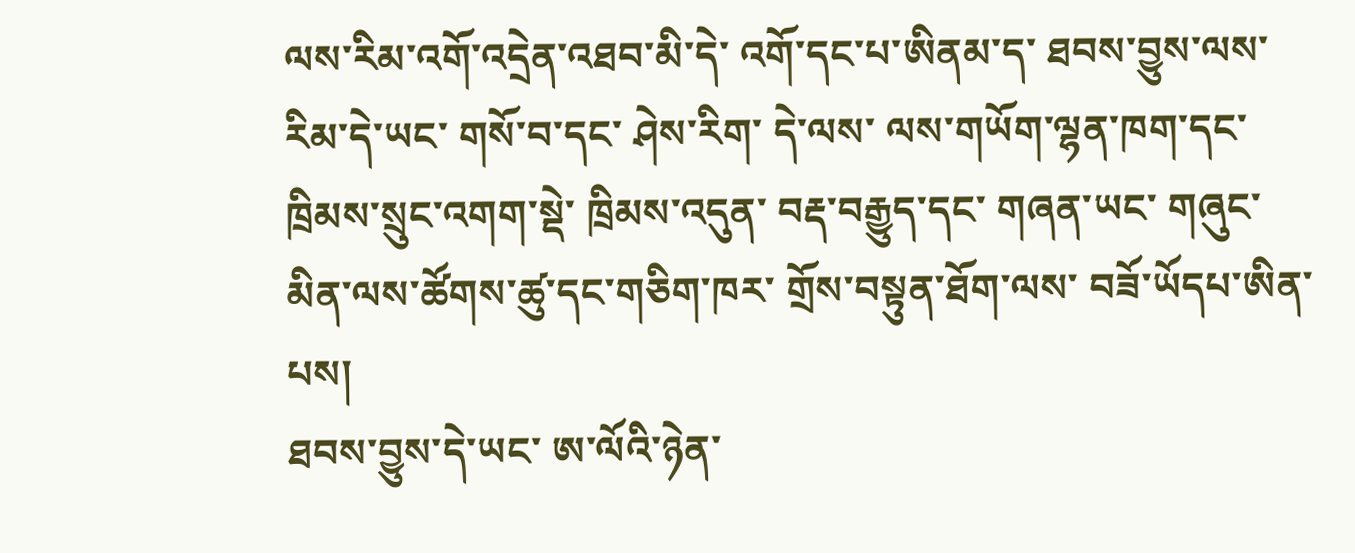ལས་རིམ་འགོ་འདྲེན་འཐབ་མི་དེ་ འགོ་དང་པ་ཨིནམ་ད་ ཐབས་བྱུས་ལས་རིམ་དེ་ཡང་ གསོ་བ་དང་ ཤེས་རིག་ དེ་ལས་ ལས་གཡོག་ལྷན་ཁག་དང་ ཁྲིམས་སྲུང་འགག་སྡེ་ ཁྲིམས་འདུན་ བརྡ་བརྒྱུད་དང་ གཞན་ཡང་ གཞུང་མིན་ལས་ཚོགས་ཚུ་དང་གཅིག་ཁར་ གྲོས་བསྟུན་ཐོག་ལས་ བཟོ་ཡོདཔ་ཨིན་པས།
ཐབས་བྱུས་དེ་ཡང་ ཨ་ལོའི་ཉེན་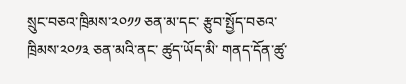སྲུང་བཅའ་ཁྲིམས་༢༠༡༡ ཅན་མ་དང་ རྩུབ་སྤྱོད་བཅའ་ཁྲིམས་༢༠༡༣ ཅན་མའི་ནང་ ཚུད་ཡོད་མི་ གནད་དོན་ཚུ་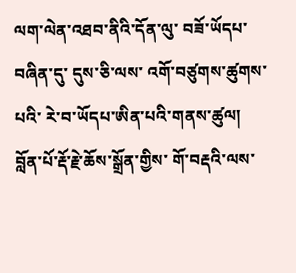ལག་ལེན་འཐབ་ནིའི་དོན་ལུ་ བཟོ་ཡོདཔ་བཞིན་དུ་ དུས་ཅི་ལས་ འགོ་བཙུགས་ཚུགས་པའི་ རེ་བ་ཡོདཔ་ཨིན་པའི་གནས་ཚུལ།
བློན་པོ་རྡོ་རྗེ་ཆོས་སྒྲོན་གྱིས་ གོ་བརྡའི་ལས་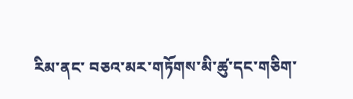རིམ་ནང་ བཅའ་མར་གཏོགས་མི་ཚུ་དང་གཅིག་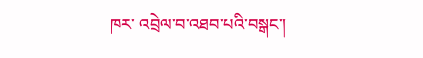ཁར་ འབྲེལ་བ་འཐབ་པའི་བསྒང་།